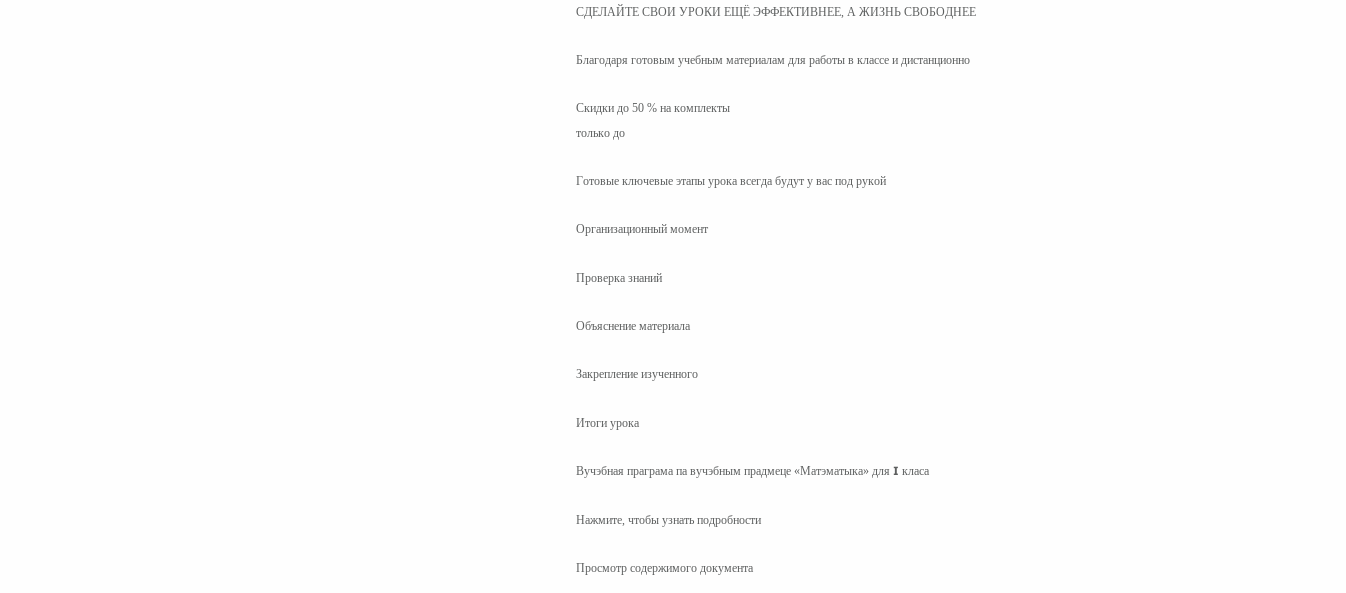СДЕЛАЙТЕ СВОИ УРОКИ ЕЩЁ ЭФФЕКТИВНЕЕ, А ЖИЗНЬ СВОБОДНЕЕ

Благодаря готовым учебным материалам для работы в классе и дистанционно

Скидки до 50 % на комплекты
только до

Готовые ключевые этапы урока всегда будут у вас под рукой

Организационный момент

Проверка знаний

Объяснение материала

Закрепление изученного

Итоги урока

Вучэбная праграма па вучэбным прадмеце «Матэматыка» для I класа

Нажмите, чтобы узнать подробности

Просмотр содержимого документа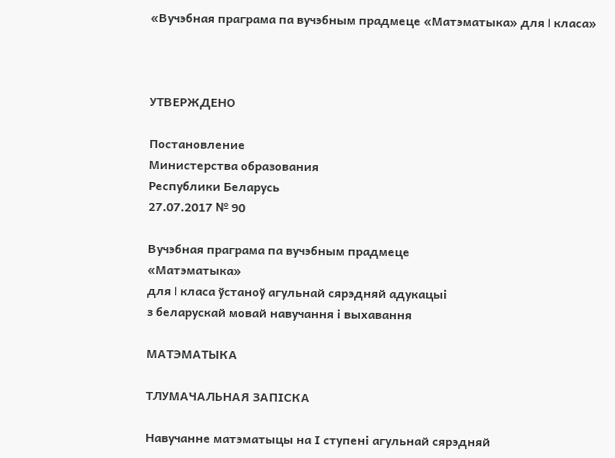«Вучэбная праграма па вучэбным прадмеце «Матэматыка» для I класа»



УТВЕРЖДЕНО

Постановление
Министерства образования
Республики Беларусь
27.07.2017 № 90

Вучэбная праграма па вучэбным прадмеце
«Матэматыка»
для I класа ўстаноў агульнай сярэдняй адукацыі
з беларускай мовай навучання і выхавання

МАТЭМАТЫКА

ТЛУМАЧАЛЬНАЯ ЗАПІСКА

Навучанне матэматыцы на І ступені агульнай сярэдняй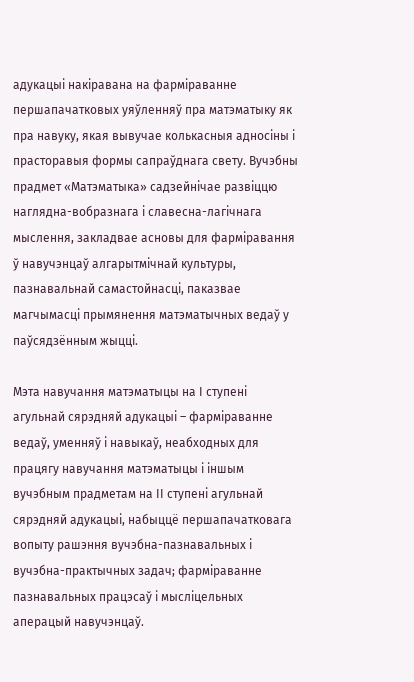адукацыі накіравана на фарміраванне першапачатковых уяўленняў пра матэматыку як пра навуку, якая вывучае колькасныя адносіны і прасторавыя формы сапраўднага свету. Вучэбны прадмет «Матэматыка» садзейнічае развіццю наглядна-вобразнага і славесна-лагічнага мыслення, закладвае асновы для фарміравання ў навучэнцаў алгарытмічнай культуры, пазнавальнай самастойнасці, паказвае магчымасці прымянення матэматычных ведаў у паўсядзённым жыцці.

Мэта навучання матэматыцы на І ступені агульнай сярэдняй адукацыі – фарміраванне ведаў, уменняў і навыкаў, неабходных для працягу навучання матэматыцы і іншым вучэбным прадметам на ІІ ступені агульнай сярэдняй адукацыі, набыццё першапачатковага вопыту рашэння вучэбна-пазнавальных і вучэбна-практычных задач; фарміраванне пазнавальных працэсаў і мысліцельных аперацый навучэнцаў.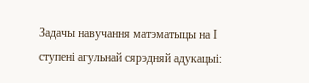Задачы навучання матэматыцы на І ступені агульнай сярэдняй адукацыі: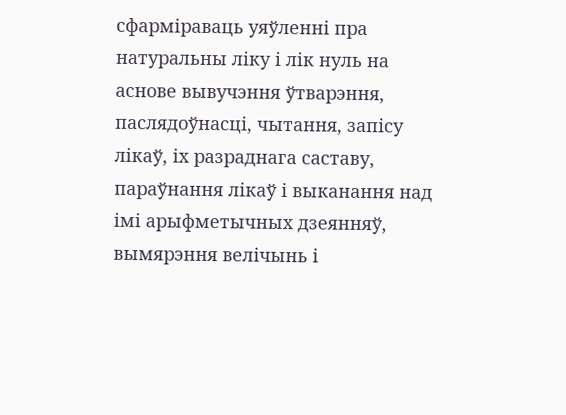сфарміраваць уяўленні пра натуральны ліку і лік нуль на аснове вывучэння ўтварэння, паслядоўнасці, чытання, запісу лікаў, іх разраднага саставу, параўнання лікаў і выканання над імі арыфметычных дзеянняў, вымярэння велічынь і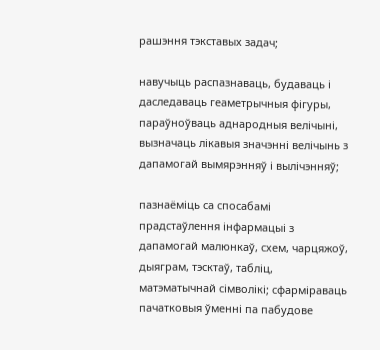рашэння тэкставых задач;

навучыць распазнаваць, будаваць і даследаваць геаметрычныя фігуры, параўноўваць аднародныя велічыні, вызначаць лікавыя значэнні велічынь з дапамогай вымярэнняў і вылічэнняў;

пазнаёміць са спосабамі прадстаўлення інфармацыі з дапамогай малюнкаў, схем, чарцяжоў, дыяграм, тэсктаў, табліц, матэматычнай сімволікі; сфарміраваць пачатковыя ўменні па пабудове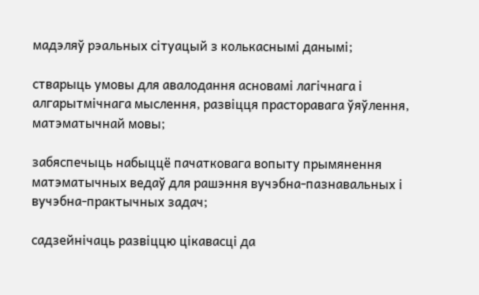мадэляў рэальных сітуацый з колькаснымі данымі;

стварыць умовы для авалодання асновамі лагічнага і алгарытмічнага мыслення, развіцця прасторавага ўяўлення, матэматычнай мовы;

забяспечыць набыццё пачатковага вопыту прымянення матэматычных ведаў для рашэння вучэбна-пазнавальных і вучэбна-практычных задач;

садзейнічаць развіццю цікавасці да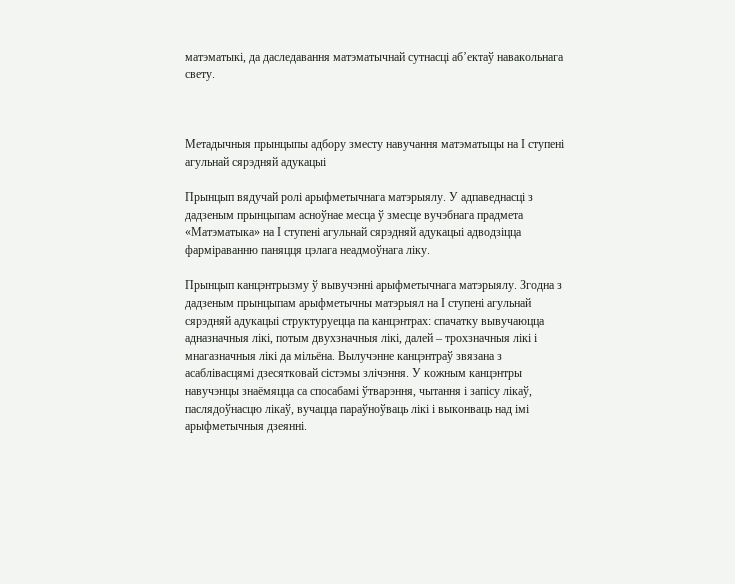матэматыкі, да даследавання матэматычнай сутнасці аб’ектаў навакольнага свету.



Метадычныя прынцыпы адбору зместу навучання матэматыцы на І ступені агульнай сярэдняй адукацыі

Прынцып вядучай ролі арыфметычнага матэрыялу. У адпаведнасці з дадзеным прынцыпам асноўнае месца ў змесце вучэбнага прадмета «Матэматыка» на І ступені агульнай сярэдняй адукацыі адводзіцца фарміраванню паняцця цэлага неадмоўнага ліку.

Прынцып канцэнтрызму ў вывучэнні арыфметычнага матэрыялу. Згодна з дадзеным прынцыпам арыфметычны матэрыял на І ступені агульнай сярэдняй адукацыі структуруецца па канцэнтрах: спачатку вывучаюцца адназначныя лікі, потым двухзначныя лікі, далей – трохзначныя лікі і мнагазначныя лікі да мільёна. Вылучэнне канцэнтраў звязана з асаблівасцямі дзесятковай сістэмы злічэння. У кожным канцэнтры навучэнцы знаёмяцца са спосабамі ўтварэння, чытання і запісу лікаў, паслядоўнасцю лікаў, вучацца параўноўваць лікі і выконваць над імі арыфметычныя дзеянні.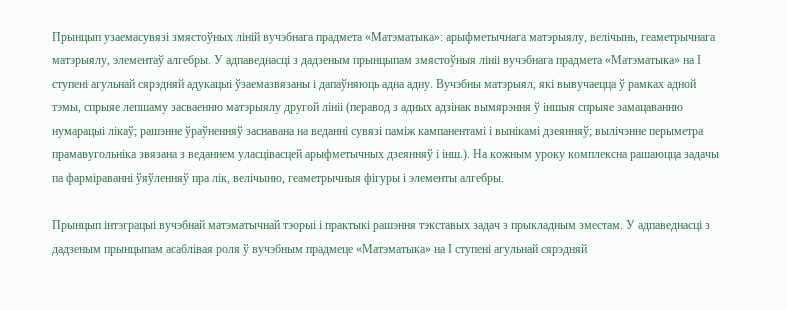Прынцып узаемасувязі змястоўных ліній вучэбнага прадмета «Матэматыка»: арыфметычнага матэрыялу, велічынь, геаметрычнага матэрыялу, элементаў алгебры. У адпаведнасці з дадзеным прынцыпам змястоўныя лініі вучэбнага прадмета «Матэматыка» на І ступені агульнай сярэдняй адукацыі ўзаемазвязаны і дапаўняюць адна адну. Вучэбны матэрыял, які вывучаецца ў рамках адной тэмы, спрыяе лепшаму засваенню матэрыялу другой лініі (перавод з адных адзінак вымярэння ў іншыя спрыяе замацаванню нумарацыі лікаў; рашэнне ўраўненняў заснавана на веданні сувязі паміж кампанентамі і вынікамі дзеянняў; вылічэнне перыметра прамавугольніка звязана з веданнем уласцівасцей арыфметычных дзеянняў і інш.). На кожным уроку комплексна рашаюцца задачы па фарміраванні ўяўленняў пра лік, велічыню, геаметрычныя фігуры і элементы алгебры.

Прынцып інтэграцыі вучэбнай матэматычнай тэорыі і практыкі рашэння тэкставых задач з прыкладным зместам. У адпаведнасці з дадзеным прынцыпам асаблівая роля ў вучэбным прадмеце «Матэматыка» на І ступені агульнай сярэдняй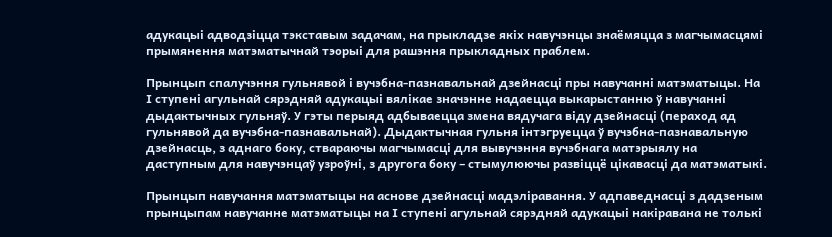адукацыі адводзіцца тэкставым задачам, на прыкладзе якіх навучэнцы знаёмяцца з магчымасцямі прымянення матэматычнай тэорыі для рашэння прыкладных праблем.

Прынцып спалучэння гульнявой і вучэбна-пазнавальнай дзейнасці пры навучанні матэматыцы. На І ступені агульнай сярэдняй адукацыі вялікае значэнне надаецца выкарыстанню ў навучанні дыдактычных гульняў. У гэты перыяд адбываецца змена вядучага віду дзейнасці (пераход ад гульнявой да вучэбна-пазнавальнай). Дыдактычная гульня інтэгруецца ў вучэбна-пазнавальную дзейнасць, з аднаго боку, ствараючы магчымасці для вывучэння вучэбнага матэрыялу на даступным для навучэнцаў узроўні, з другога боку – стымулюючы развіццё цікавасці да матэматыкі.

Прынцып навучання матэматыцы на аснове дзейнасці мадэліравання. У адпаведнасці з дадзеным прынцыпам навучанне матэматыцы на І ступені агульнай сярэдняй адукацыі накіравана не толькі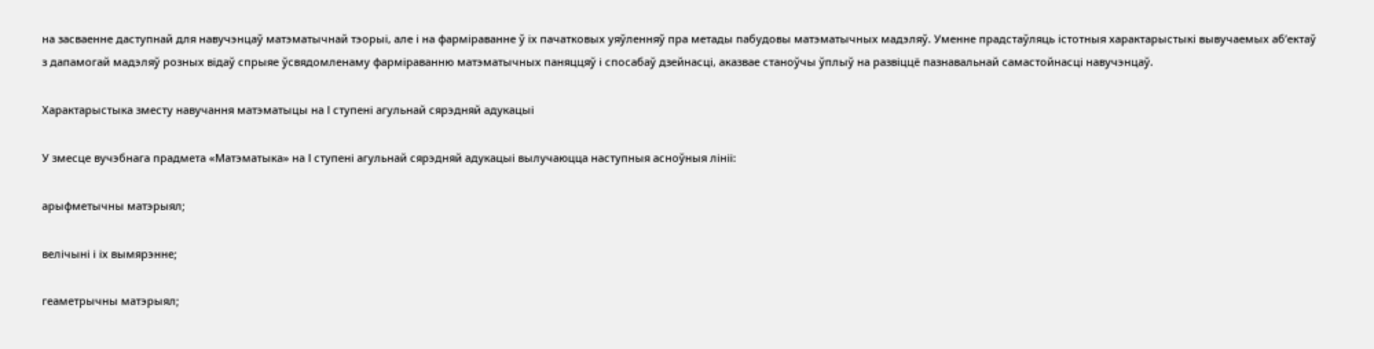на засваенне даступнай для навучэнцаў матэматычнай тэорыі, але і на фарміраванне ў іх пачатковых уяўленняў пра метады пабудовы матэматычных мадэляў. Уменне прадстаўляць істотныя характарыстыкі вывучаемых аб’ектаў з дапамогай мадэляў розных відаў спрыяе ўсвядомленаму фарміраванню матэматычных паняццяў і спосабаў дзейнасці, аказвае станоўчы ўплыў на развіццё пазнавальнай самастойнасці навучэнцаў.

Характарыстыка зместу навучання матэматыцы на І ступені агульнай сярэдняй адукацыі

У змесце вучэбнага прадмета «Матэматыка» на І ступені агульнай сярэдняй адукацыі вылучаюцца наступныя асноўныя лініі:

арыфметычны матэрыял;

велічыні і іх вымярэнне;

геаметрычны матэрыял;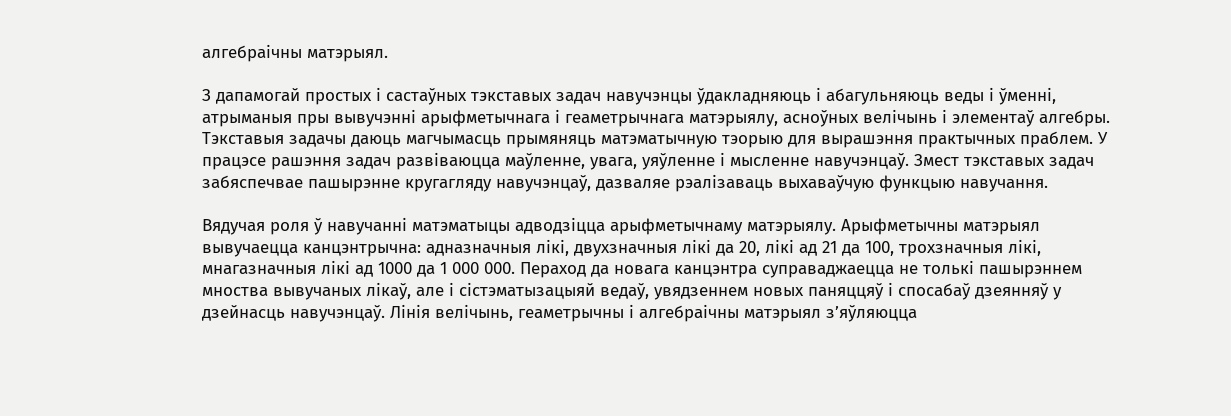алгебраічны матэрыял.

З дапамогай простых і састаўных тэкставых задач навучэнцы ўдакладняюць і абагульняюць веды і ўменні, атрыманыя пры вывучэнні арыфметычнага і геаметрычнага матэрыялу, асноўных велічынь і элементаў алгебры. Тэкставыя задачы даюць магчымасць прымяняць матэматычную тэорыю для вырашэння практычных праблем. У працэсе рашэння задач развіваюцца маўленне, увага, уяўленне і мысленне навучэнцаў. Змест тэкставых задач забяспечвае пашырэнне кругагляду навучэнцаў, дазваляе рэалізаваць выхаваўчую функцыю навучання.

Вядучая роля ў навучанні матэматыцы адводзіцца арыфметычнаму матэрыялу. Арыфметычны матэрыял вывучаецца канцэнтрычна: адназначныя лікі, двухзначныя лікі да 20, лікі ад 21 да 100, трохзначныя лікі, мнагазначныя лікі ад 1000 да 1 000 000. Пераход да новага канцэнтра суправаджаецца не толькі пашырэннем мноства вывучаных лікаў, але і сістэматызацыяй ведаў, увядзеннем новых паняццяў і спосабаў дзеянняў у дзейнасць навучэнцаў. Лінія велічынь, геаметрычны і алгебраічны матэрыял з’яўляюцца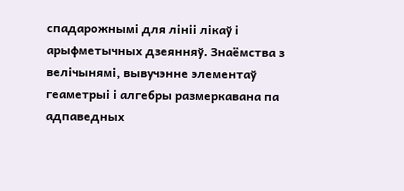спадарожнымі для лініі лікаў і арыфметычных дзеянняў. Знаёмства з велічынямі, вывучэнне элементаў геаметрыі і алгебры размеркавана па адпаведных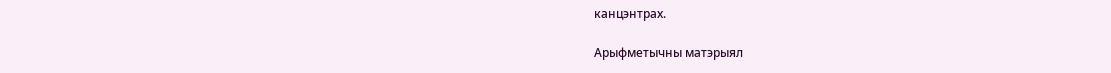канцэнтрах.

Арыфметычны матэрыял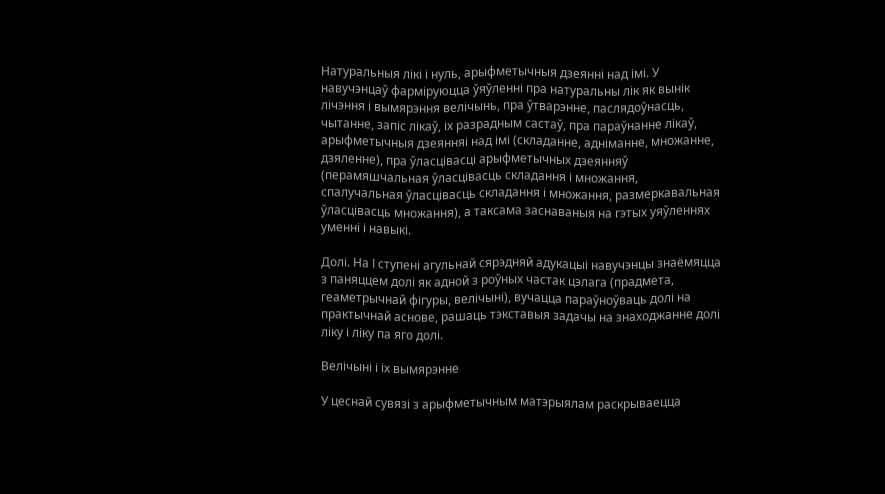Натуральныя лікі і нуль, арыфметычныя дзеянні над імі. У навучэнцаў фарміруюцца ўяўленні пра натуральны лік як вынік лічэння і вымярэння велічынь, пра ўтварэнне, паслядоўнасць, чытанне, запіс лікаў, іх разрадным састаў, пра параўнанне лікаў, арыфметычныя дзеянняі над імі (складанне, адніманне, множанне, дзяленне), пра ўласцівасці арыфметычных дзеянняў (перамяшчальная ўласцівасць складання і множання, спалучальная ўласцівасць складання і множання, размеркавальная ўласцівасць множання), а таксама заснаваныя на гэтых уяўленнях уменні і навыкі.

Долі. На І ступені агульнай сярэдняй адукацыі навучэнцы знаёмяцца з паняццем долі як адной з роўных частак цэлага (прадмета, геаметрычнай фігуры, велічыні), вучацца параўноўваць долі на практычнай аснове, рашаць тэкставыя задачы на знаходжанне долі ліку і ліку па яго долі.

Велічыні і іх вымярэнне

У цеснай сувязі з арыфметычным матэрыялам раскрываецца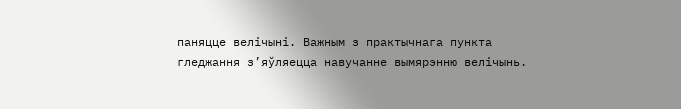паняцце велічыні. Важным з практычнага пункта гледжання з’яўляецца навучанне вымярэнню велічынь.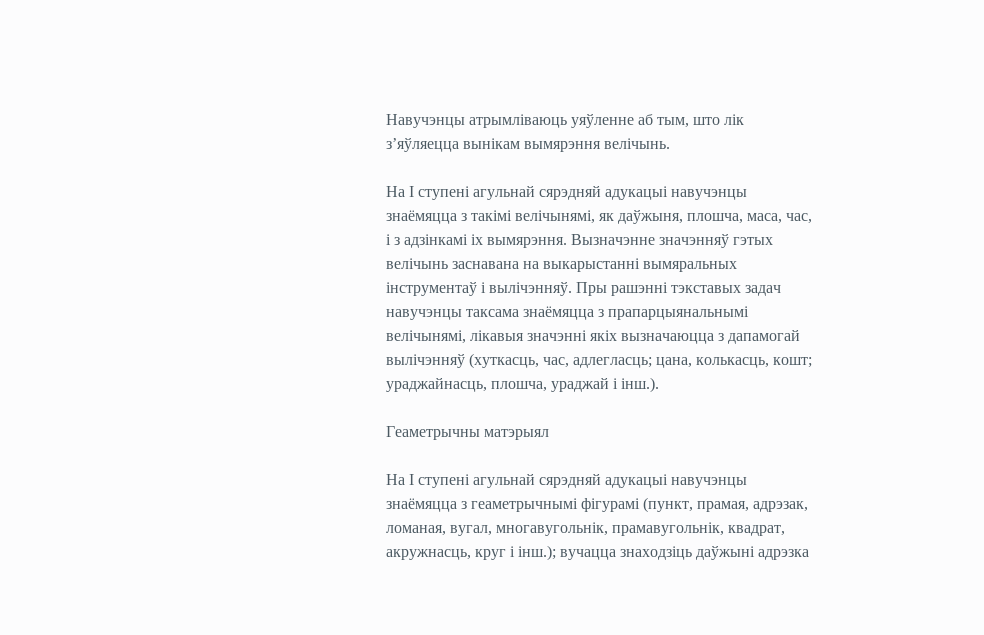Навучэнцы атрымліваюць уяўленне аб тым, што лік з’яўляецца вынікам вымярэння велічынь.

На І ступені агульнай сярэдняй адукацыі навучэнцы знаёмяцца з такімі велічынямі, як даўжыня, плошча, маса, час, і з адзінкамі іх вымярэння. Вызначэнне значэнняў гэтых велічынь заснавана на выкарыстанні вымяральных інструментаў і вылічэнняў. Пры рашэнні тэкставых задач навучэнцы таксама знаёмяцца з прапарцыянальнымі велічынямі, лікавыя значэнні якіх вызначаюцца з дапамогай вылічэнняў (хуткасць, час, адлегласць; цана, колькасць, кошт; ураджайнасць, плошча, ураджай і інш.).

Геаметрычны матэрыял

На І ступені агульнай сярэдняй адукацыі навучэнцы знаёмяцца з геаметрычнымі фігурамі (пункт, прамая, адрэзак, ломаная, вугал, многавугольнік, прамавугольнік, квадрат, акружнасць, круг і інш.); вучацца знаходзіць даўжыні адрэзка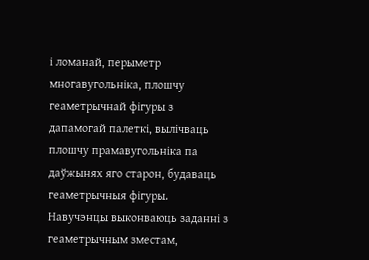і ломанай, перыметр многавугольніка, плошчу геаметрычнай фігуры з дапамогай палеткі, вылічваць плошчу прамавугольніка па даўжынях яго старон, будаваць геаметрычныя фігуры. Навучэнцы выконваюць заданні з геаметрычным зместам,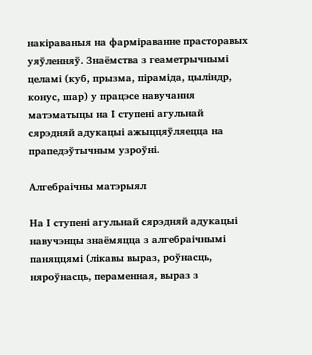накіраваныя на фарміраванне прасторавых уяўленняў. Знаёмства з геаметрычнымі целамі (куб, прызма, піраміда, цыліндр, конус, шар) у працэсе навучання матэматыцы на І ступені агульнай сярэдняй адукацыі ажыццяўляецца на прапедэўтычным узроўні.

Алгебраічны матэрыял

На І ступені агульнай сярэдняй адукацыі навучэнцы знаёмяцца з алгебраічнымі паняццямі (лікавы выраз, роўнасць, няроўнасць, пераменная, выраз з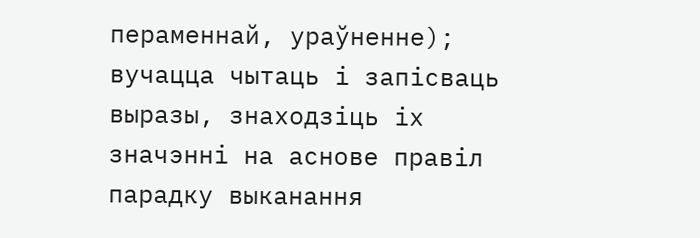пераменнай, ураўненне); вучацца чытаць і запісваць выразы, знаходзіць іх значэнні на аснове правіл парадку выканання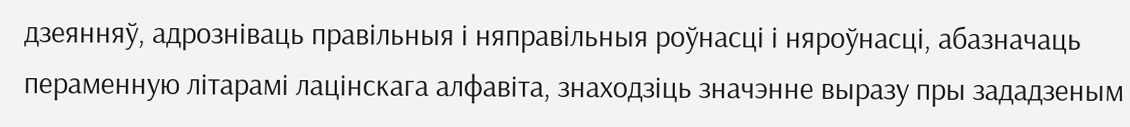дзеянняў, адрозніваць правільныя і няправільныя роўнасці і няроўнасці, абазначаць пераменную літарамі лацінскага алфавіта, знаходзіць значэнне выразу пры зададзеным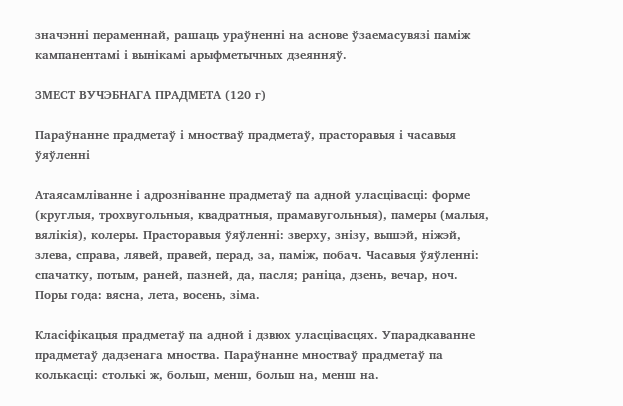значэнні пераменнай, рашаць ураўненні на аснове ўзаемасувязі паміж кампанентамі і вынікамі арыфметычных дзеянняў.

ЗМЕСТ ВУЧЭБНАГА ПРАДМЕТА (120 г)

Параўнанне прадметаў і мностваў прадметаў, прасторавыя і часавыя ўяўленні

Атаясамліванне і адрозніванне прадметаў па адной уласцівасці: форме (круглыя, трохвугольныя, квадратныя, прамавугольныя), памеры (малыя, вялікія), колеры. Прасторавыя ўяўленні: зверху, знізу, вышэй, ніжэй, злева, справа, лявей, правей, перад, за, паміж, побач. Часавыя ўяўленні: спачатку, потым, раней, пазней, да, пасля; раніца, дзень, вечар, ноч. Поры года: вясна, лета, восень, зіма.

Класіфікацыя прадметаў па адной і дзвюх уласцівасцях. Упарадкаванне прадметаў дадзенага мноства. Параўнанне мностваў прадметаў па колькасці: столькі ж, больш, менш, больш на, менш на.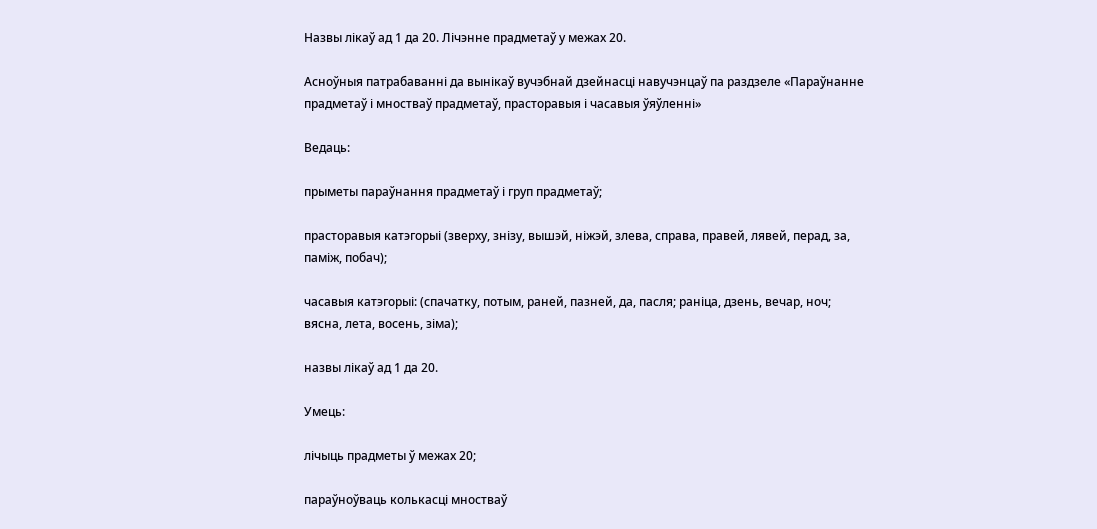Назвы лікаў ад 1 да 20. Лічэнне прадметаў у межах 20.

Асноўныя патрабаванні да вынікаў вучэбнай дзейнасці навучэнцаў па раздзеле «Параўнанне прадметаў і мностваў прадметаў, прасторавыя і часавыя ўяўленні»

Ведаць:

прыметы параўнання прадметаў і груп прадметаў;

прасторавыя катэгорыі (зверху, знізу, вышэй, ніжэй, злева, справа, правей, лявей, перад, за, паміж, побач);

часавыя катэгорыі: (спачатку, потым, раней, пазней, да, пасля; раніца, дзень, вечар, ноч; вясна, лета, восень, зіма);

назвы лікаў ад 1 да 20.

Умець:

лічыць прадметы ў межах 20;

параўноўваць колькасці мностваў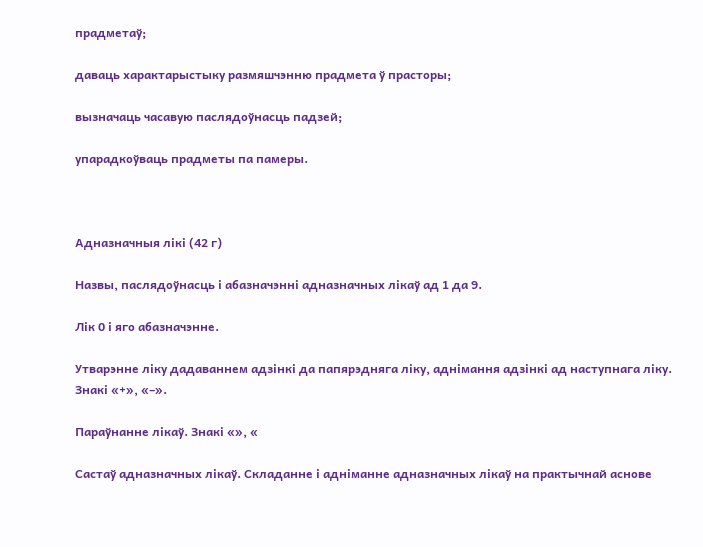прадметаў;

даваць характарыстыку размяшчэнню прадмета ў прасторы;

вызначаць часавую паслядоўнасць падзей;

упарадкоўваць прадметы па памеры.



Адназначныя лікі (42 г)

Назвы, паслядоўнасць і абазначэнні адназначных лікаў ад 1 да 9.

Лік 0 і яго абазначэнне.

Утварэнне ліку дадаваннем адзінкі да папярэдняга ліку, аднімання адзінкі ад наступнага ліку. Знакі «+», «–».

Параўнанне лікаў. Знакі «», «

Састаў адназначных лікаў. Складанне і адніманне адназначных лікаў на практычнай аснове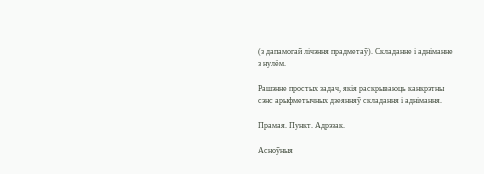(з дапамогай лічэння прадметаў). Складанне і адніманне з нулём.

Рашэнне простых задач, якія раскрываюць канкрэтны сэнс арыфметычных дзеянняў складання і аднімання.

Прамая. Пункт. Адрэзак.

Асноўныя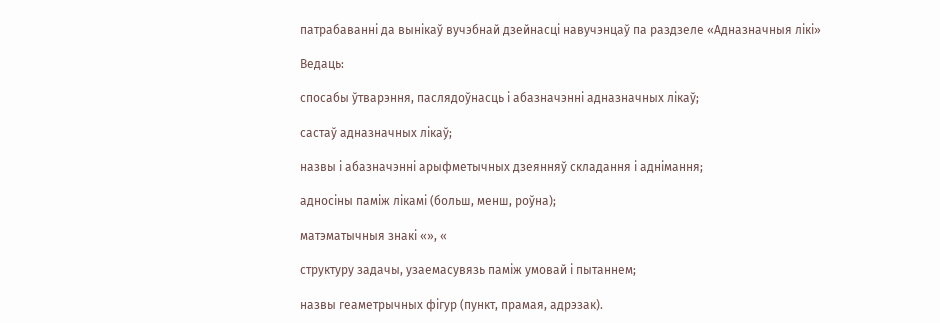патрабаванні да вынікаў вучэбнай дзейнасці навучэнцаў па раздзеле «Адназначныя лікі»

Ведаць:

спосабы ўтварэння, паслядоўнасць і абазначэнні адназначных лікаў;

састаў адназначных лікаў;

назвы і абазначэнні арыфметычных дзеянняў складання і аднімання;

адносіны паміж лікамі (больш, менш, роўна);

матэматычныя знакі «», «

структуру задачы, узаемасувязь паміж умовай і пытаннем;

назвы геаметрычных фігур (пункт, прамая, адрэзак).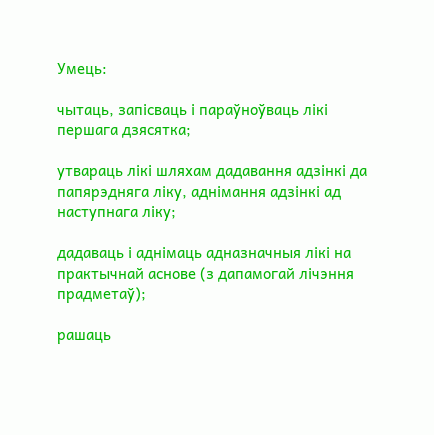Умець:

чытаць, запісваць і параўноўваць лікі першага дзясятка;

утвараць лікі шляхам дадавання адзінкі да папярэдняга ліку, аднімання адзінкі ад наступнага ліку;

дадаваць і аднімаць адназначныя лікі на практычнай аснове (з дапамогай лічэння прадметаў);

рашаць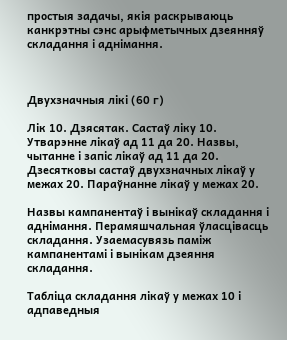простыя задачы, якія раскрываюць канкрэтны сэнс арыфметычных дзеянняў складання і аднімання.



Двухзначныя лікі (60 г)

Лік 10. Дзясятак. Састаў ліку 10. Утварэнне лікаў ад 11 да 20. Назвы, чытанне і запіс лікаў ад 11 да 20. Дзесятковы састаў двухзначных лікаў у межах 20. Параўнанне лікаў у межах 20.

Назвы кампанентаў і вынікаў складання і аднімання. Перамяшчальная ўласцівасць складання. Узаемасувязь паміж кампанентамі і вынікам дзеяння складання.

Табліца складання лікаў у межах 10 і адпаведныя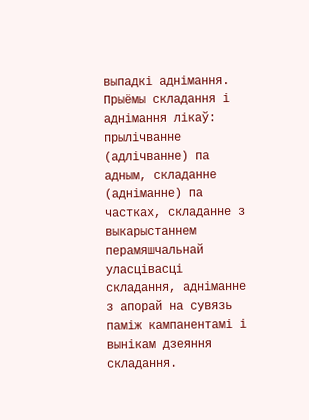выпадкі аднімання. Прыёмы складання і аднімання лікаў: прылічванне (адлічванне) па адным, складанне (адніманне) па частках, складанне з выкарыстаннем перамяшчальнай уласцівасці складання, адніманне з апорай на сувязь паміж кампанентамі і вынікам дзеяння складання.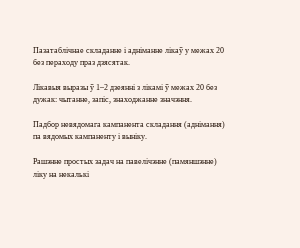Пазатаблічнае складанне і адніманне лікаў у межах 20 без пераходу праз дзясятак.

Лікавыя выразы ў 1–2 дзеянні з лікамі ў межах 20 без дужак: чытанне, запіс, знаходжанне значэння.

Падбор невядомага кампанента складання (аднімання) па вядомых кампаненту і выніку.

Рашэнне простых задач на павелічэнне (памяншэнне) ліку на некалькі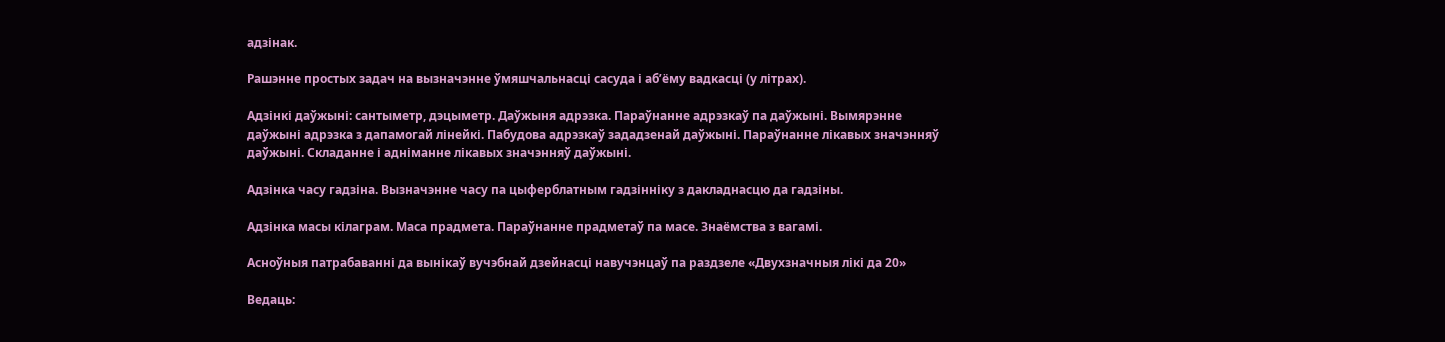адзінак.

Рашэнне простых задач на вызначэнне ўмяшчальнасці сасуда і аб’ёму вадкасці (у літрах).

Адзінкі даўжыні: сантыметр, дэцыметр. Даўжыня адрэзка. Параўнанне адрэзкаў па даўжыні. Вымярэнне даўжыні адрэзка з дапамогай лінейкі. Пабудова адрэзкаў зададзенай даўжыні. Параўнанне лікавых значэнняў даўжыні. Складанне і адніманне лікавых значэнняў даўжыні.

Адзінка часу гадзіна. Вызначэнне часу па цыферблатным гадзінніку з дакладнасцю да гадзіны.

Адзінка масы кілаграм. Маса прадмета. Параўнанне прадметаў па масе. Знаёмства з вагамі.

Асноўныя патрабаванні да вынікаў вучэбнай дзейнасці навучэнцаў па раздзеле «Двухзначныя лікі да 20»

Ведаць: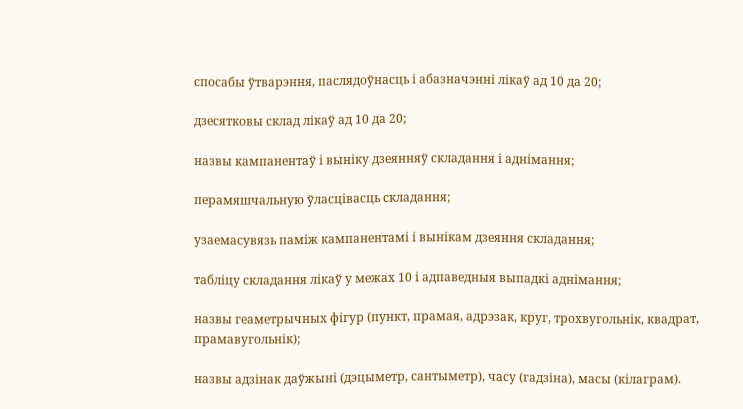спосабы ўтварэння, паслядоўнасць і абазначэнні лікаў ад 10 да 20;

дзесятковы склад лікаў ад 10 да 20;

назвы кампанентаў і выніку дзеянняў складання і аднімання;

перамяшчальную ўласцівасць складання;

узаемасувязь паміж кампанентамі і вынікам дзеяння складання;

табліцу складання лікаў у межах 10 і адпаведныя выпадкі аднімання;

назвы геаметрычных фігур (пункт, прамая, адрэзак, круг, трохвугольнік, квадрат, прамавугольнік);

назвы адзінак даўжыні (дэцыметр, сантыметр), часу (гадзіна), масы (кілаграм).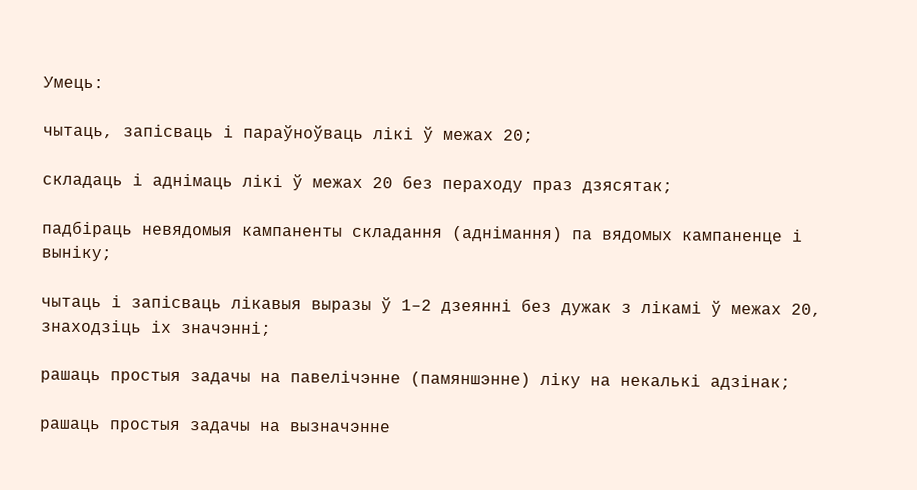Умець:

чытаць, запісваць і параўноўваць лікі ў межах 20;

складаць і аднімаць лікі ў межах 20 без пераходу праз дзясятак;

падбіраць невядомыя кампаненты складання (аднімання) па вядомых кампаненце і выніку;

чытаць і запісваць лікавыя выразы ў 1–2 дзеянні без дужак з лікамі ў межах 20, знаходзіць іх значэнні;

рашаць простыя задачы на павелічэнне (памяншэнне) ліку на некалькі адзінак;

рашаць простыя задачы на вызначэнне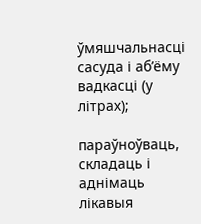ўмяшчальнасці сасуда і аб’ёму вадкасці (у літрах);

параўноўваць, складаць і аднімаць лікавыя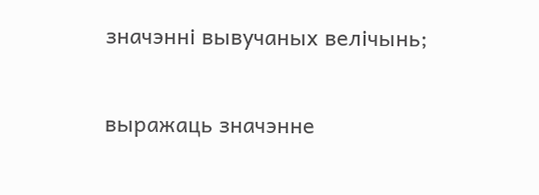значэнні вывучаных велічынь;

выражаць значэнне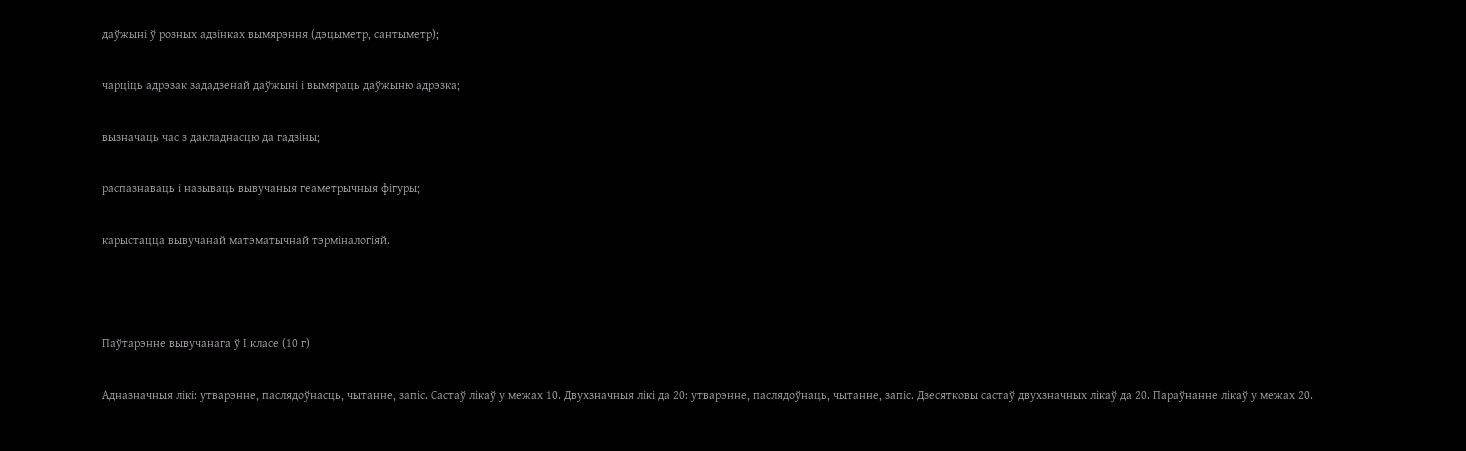даўжыні ў розных адзінках вымярэння (дэцыметр, сантыметр);

чарціць адрэзак зададзенай даўжыні і вымяраць даўжыню адрэзка;

вызначаць час з дакладнасцю да гадзіны;

распазнаваць і называць вывучаныя геаметрычныя фігуры;

карыстацца вывучанай матэматычнай тэрміналогіяй.



Паўтарэнне вывучанага ў І класе (10 г)

Адназначныя лікі: утварэнне, паслядоўнасць, чытанне, запіс. Састаў лікаў у межах 10. Двухзначныя лікі да 20: утварэнне, паслядоўнаць, чытанне, запіс. Дзесятковы састаў двухзначных лікаў да 20. Параўнанне лікаў у межах 20.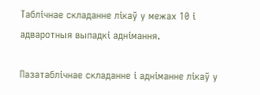Таблічнае складанне лікаў у межах 10 і адваротныя выпадкі аднімання.

Пазатаблічнае складанне і адніманне лікаў у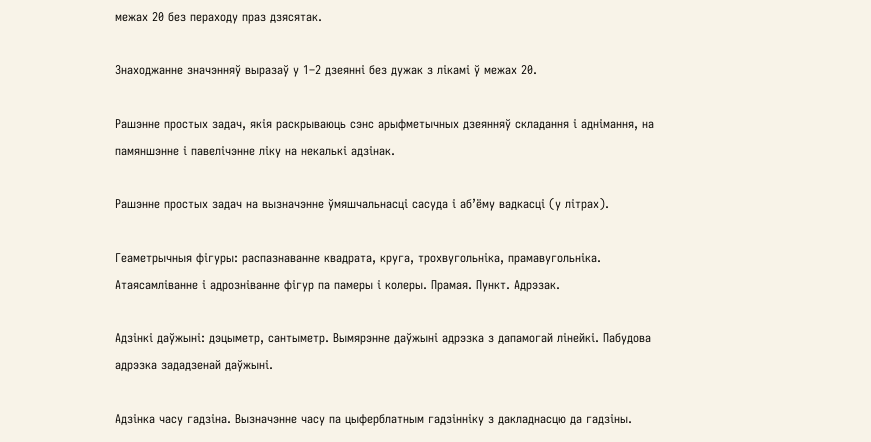межах 20 без пераходу праз дзясятак.

Знаходжанне значэнняў выразаў у 1–2 дзеянні без дужак з лікамі ў межах 20.

Рашэнне простых задач, якія раскрываюць сэнс арыфметычных дзеянняў складання і аднімання, на памяншэнне і павелічэнне ліку на некалькі адзінак.

Рашэнне простых задач на вызначэнне ўмяшчальнасці сасуда і аб’ёму вадкасці (у літрах).

Геаметрычныя фігуры: распазнаванне квадрата, круга, трохвугольніка, прамавугольніка. Атаясамліванне і адрозніванне фігур па памеры і колеры. Прамая. Пункт. Адрэзак.

Адзінкі даўжыні: дэцыметр, сантыметр. Вымярэнне даўжыні адрэзка з дапамогай лінейкі. Пабудова адрэзка зададзенай даўжыні.

Адзінка часу гадзіна. Вызначэнне часу па цыферблатным гадзінніку з дакладнасцю да гадзіны.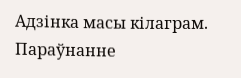Адзінка масы кілаграм. Параўнанне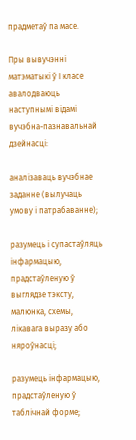прадметаў па масе.

Пры вывучэнні матэматыкі ў І класе авалодваюць наступнымі відамі вучэбна-пазнавальнай дзейнасці:

аналізаваць вучэбнае заданне (вылучаць умову і патрабаванне);

разумець і супастаўляць інфармацыю, прадстаўленую ў выглядзе тэксту, малюнка, схемы, лікавага выразу або няроўнасці;

разумець інфармацыю, прадстаўленую ў таблічнай форме;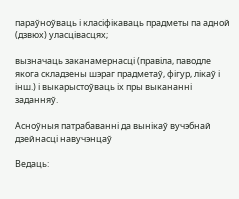параўноўваць і класіфікаваць прадметы па адной (дзвюх) уласцівасцях;

вызначаць заканамернасці (правіла, паводле якога складзены шэраг прадметаў, фігур, лікаў і інш.) і выкарыстоўваць іх пры выкананні заданняў.

Асноўныя патрабаванні да вынікаў вучэбнай дзейнасці навучэнцаў

Ведаць: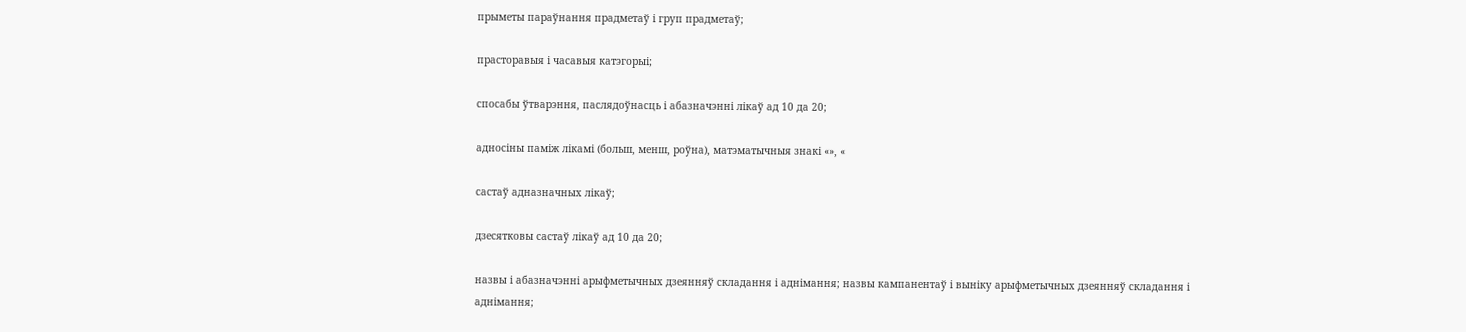прыметы параўнання прадметаў і груп прадметаў;

прасторавыя і часавыя катэгорыі;

спосабы ўтварэння, паслядоўнасць і абазначэнні лікаў ад 10 да 20;

адносіны паміж лікамі (больш, менш, роўна), матэматычныя знакі «», «

састаў адназначных лікаў;

дзесятковы састаў лікаў ад 10 да 20;

назвы і абазначэнні арыфметычных дзеянняў складання і аднімання; назвы кампанентаў і выніку арыфметычных дзеянняў складання і аднімання;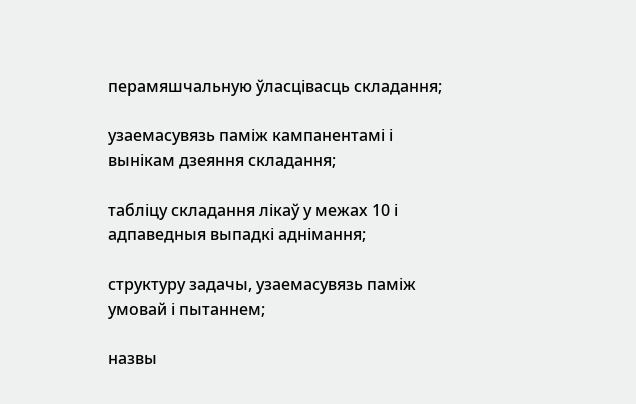перамяшчальную ўласцівасць складання;

узаемасувязь паміж кампанентамі і вынікам дзеяння складання;

табліцу складання лікаў у межах 10 і адпаведныя выпадкі аднімання;

структуру задачы, узаемасувязь паміж умовай і пытаннем;

назвы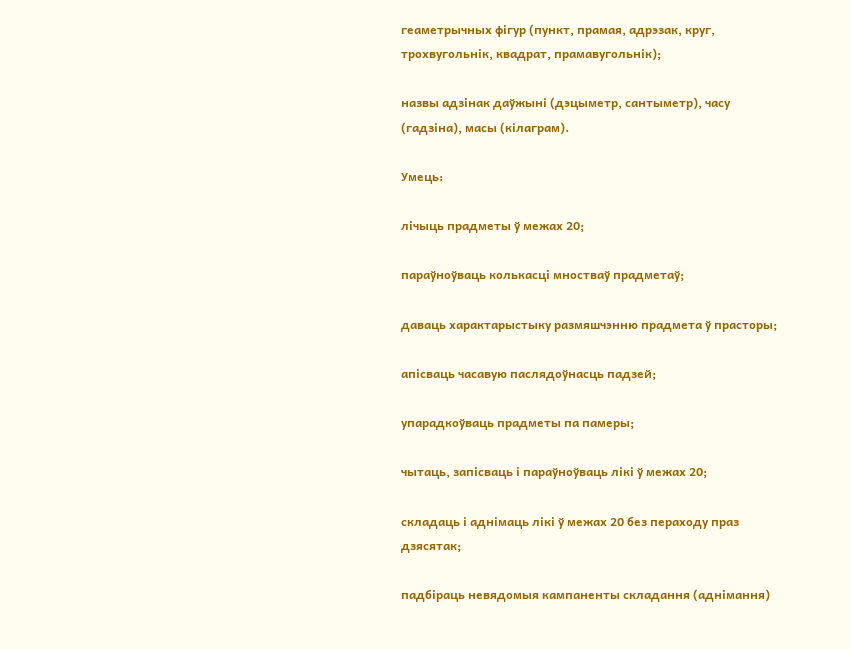геаметрычных фігур (пункт, прамая, адрэзак, круг, трохвугольнік, квадрат, прамавугольнік);

назвы адзінак даўжыні (дэцыметр, сантыметр), часу (гадзіна), масы (кілаграм).

Умець:

лічыць прадметы ў межах 20;

параўноўваць колькасці мностваў прадметаў;

даваць характарыстыку размяшчэнню прадмета ў прасторы;

апісваць часавую паслядоўнасць падзей;

упарадкоўваць прадметы па памеры;

чытаць, запісваць і параўноўваць лікі ў межах 20;

складаць і аднімаць лікі ў межах 20 без пераходу праз дзясятак;

падбіраць невядомыя кампаненты складання (аднімання)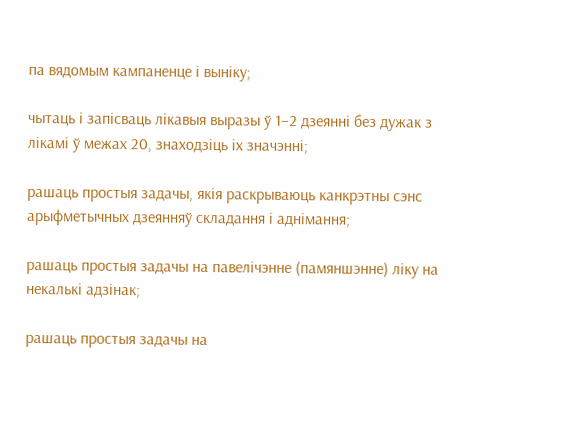па вядомым кампаненце і выніку;

чытаць і запісваць лікавыя выразы ў 1–2 дзеянні без дужак з лікамі ў межах 20, знаходзіць іх значэнні;

рашаць простыя задачы, якія раскрываюць канкрэтны сэнс арыфметычных дзеянняў складання і аднімання;

рашаць простыя задачы на павелічэнне (памяншэнне) ліку на некалькі адзінак;

рашаць простыя задачы на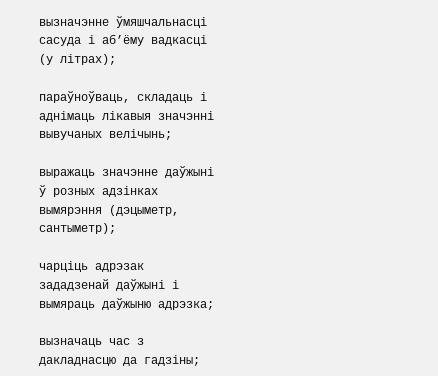вызначэнне ўмяшчальнасці сасуда і аб’ёму вадкасці (у літрах);

параўноўваць, складаць і аднімаць лікавыя значэнні вывучаных велічынь;

выражаць значэнне даўжыні ў розных адзінках вымярэння (дэцыметр, сантыметр);

чарціць адрэзак зададзенай даўжыні і вымяраць даўжыню адрэзка;

вызначаць час з дакладнасцю да гадзіны;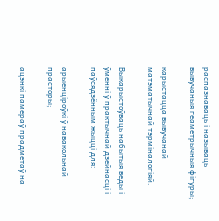распазнаваць і называць вывучаныя геаметрычныя фігуры;

карыстацца вывучанай матэматычнай тэрміналогіяй.

Выкарыстоўваць набытыя веды і ўменні ў практычнай дзейнасці і паўсядзённым жыцці для:

арыенціроўкі ў навакольнай прасторы;

ацэнкі памераў прадметаў на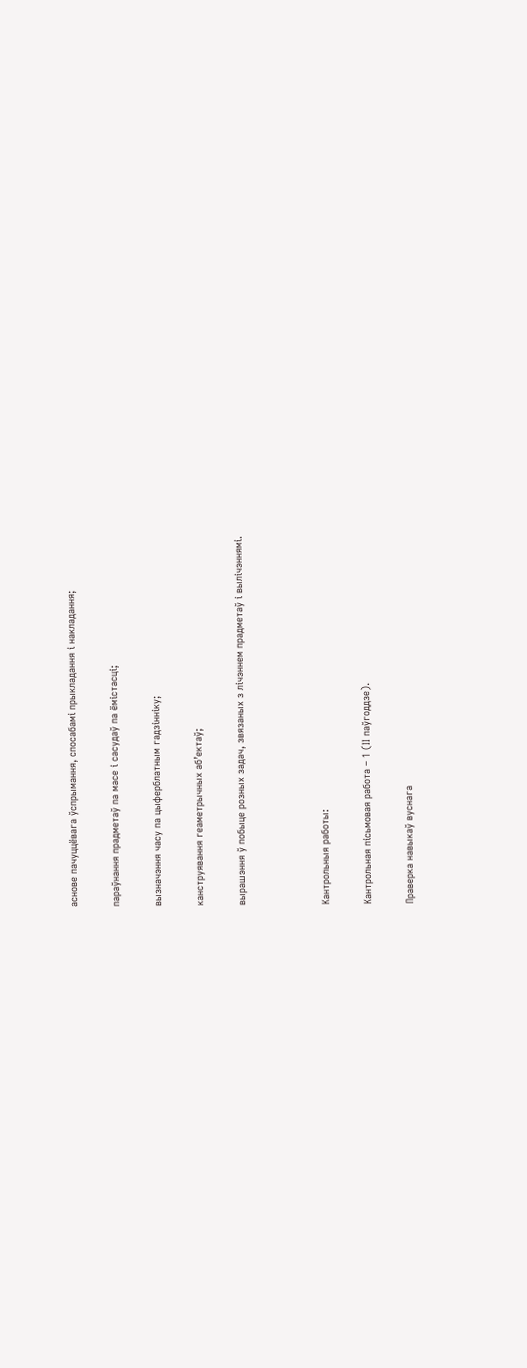аснове пачуццёвага ўспрымання, спосабамі прыкладання і накладання;

параўнання прадметаў па масе і сасудаў па ёмістасці;

вызначэння часу па цыферблатным гадзінніку;

канструявання геаметрычных аб’ектаў;

вырашэння ў побыце розных задач, звязаных з лічэннем прадметаў і вылічэннямі.



Кантрольныя работы:

Кантрольная пісьмовая работа – 1 (ІІ паўгоддзе).

Праверка навыкаў вуснага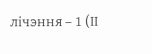лічэння – 1 (ІІ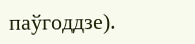паўгоддзе).